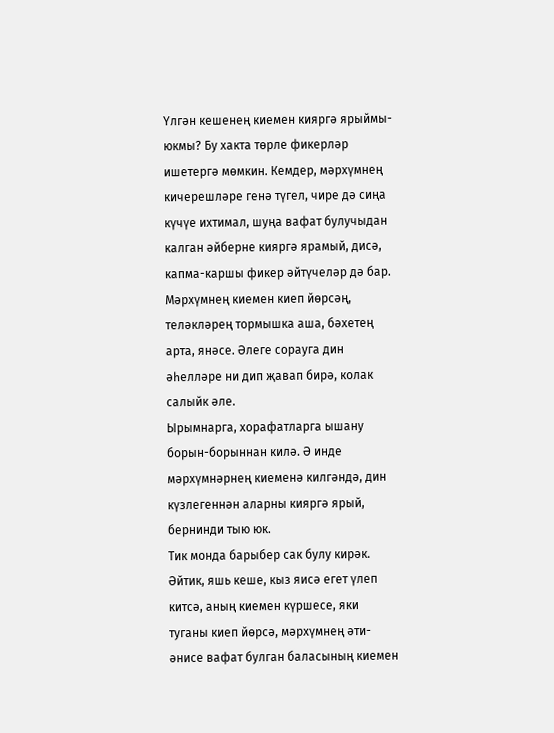Үлгән кешенең киемен кияргә ярыймы-юкмы? Бу хакта төрле фикерләр ишетергә мөмкин. Кемдер, мәрхүмнең кичерешләре генә түгел, чире дә сиңа күчүе ихтимал, шуңа вафат булучыдан калган әйберне кияргә ярамый, дисә, капма-каршы фикер әйтүчеләр дә бар. Мәрхүмнең киемен киеп йөрсәң, теләкләрең тормышка аша, бәхетең арта, янәсе. Әлеге сорауга дин әһелләре ни дип җавап бирә, колак салыйк әле.
Ырымнарга, хорафатларга ышану борын-борыннан килә. Ә инде мәрхүмнәрнең киеменә килгәндә, дин күзлегеннән аларны кияргә ярый, бернинди тыю юк.
Тик монда барыбер сак булу кирәк. Әйтик, яшь кеше, кыз яисә егет үлеп китсә, аның киемен күршесе, яки туганы киеп йөрсә, мәрхүмнең әти-әнисе вафат булган баласының киемен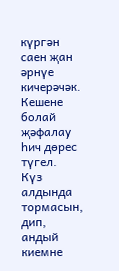күргән саен җан әрнүе кичерәчәк. Кешене болай җәфалау һич дөрес түгел.
Күз алдында тормасын, дип, андый киемне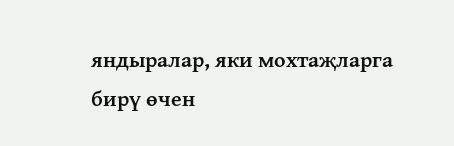яндыралар, яки мохтаҗларга бирү өчен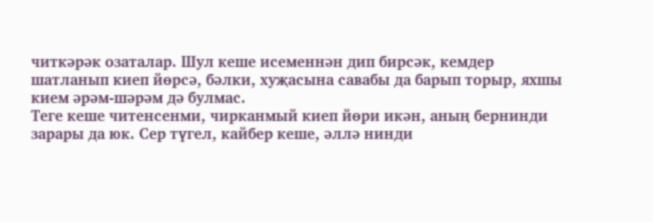читкәрәк озаталар. Шул кеше исеменнән дип бирсәк, кемдер шатланып киеп йөрсә, бәлки, хуҗасына савабы да барып торыр, яхшы кием әрәм-шәрәм дә булмас.
Теге кеше читенсенми, чирканмый киеп йөри икән, аның бернинди зарары да юк. Сер түгел, кайбер кеше, әллә нинди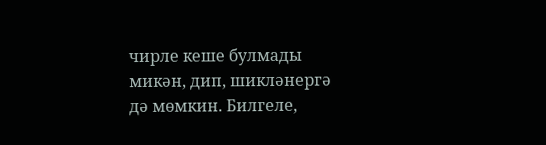чирле кеше булмады микән, дип, шикләнергә дә мөмкин. Билгеле,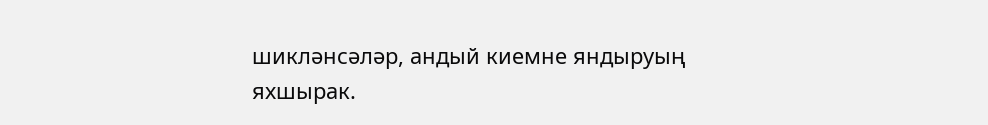шикләнсәләр, андый киемне яндыруың яхшырак.